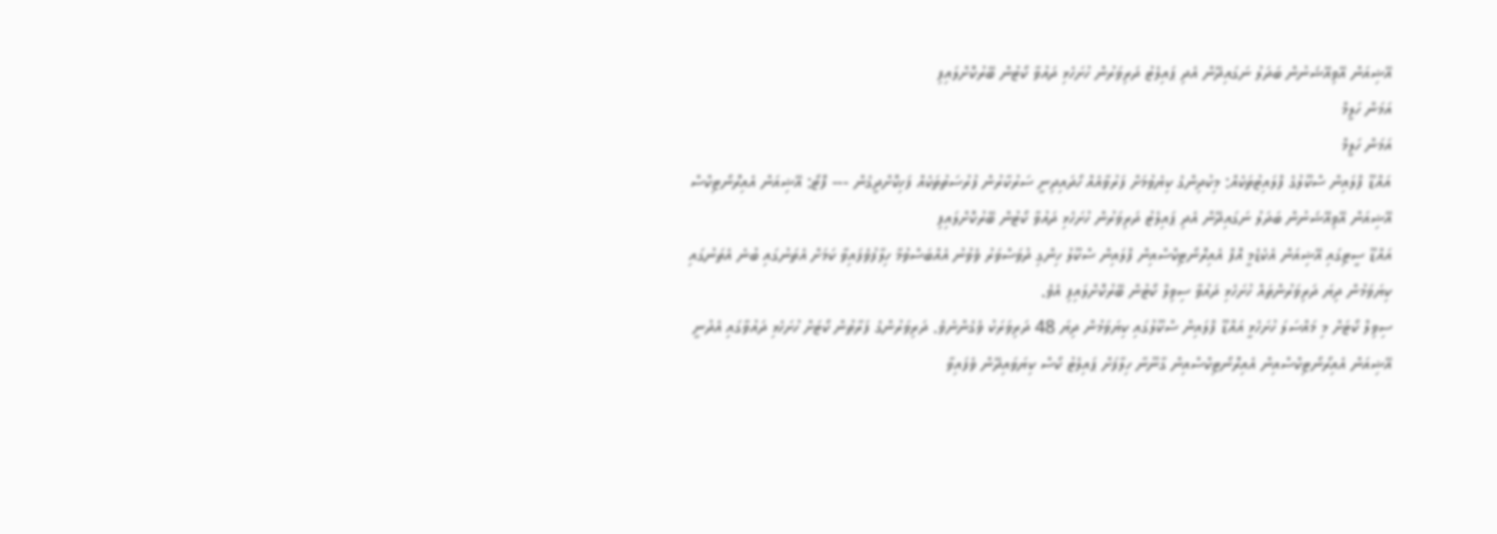އޭޝިއަން އޭވިއޭޝަނުން ބަދަލު ނަގައިދޭން އެދި ޕައިލެޓު ދަރިވަރުން ހުށަހެޅި ދައުވާ ކޯޓުން ބޭރުކޮށްލައިފި
އަމަން ހަލީމް
އަމަން ހަލީމް
އައްޑޫ ފްލައިން ސްކޫލުގެ ފްލައިޓުތަކެއް: މިކުދިންގެ ކިޔެވުމަށް ފަރުވާއެއް ހޯދައިދިނީ ސަރުކާރުން ފުރުސަތުތަކެއް ފަހިކޮށްދީގެން --- ފޮޓޯ: އޭޝިއަން އެއިރޮނޯޓިކްސް
އޭޝިއަން އޭވިއޭޝަނުން ބަދަލު ނަގައިދޭން އެދި ޕައިލެޓު ދަރިވަރުން ހުށަހެޅި ދައުވާ ކޯޓުން ބޭރުކޮށްލައިފި
އައްޑޫ ސީޓިގައި އޭޝިއަން އެކެޑެމީ އޮފް އެއިރޮނޯޓިކްސްއިން ފްލައިން ސްކޫލު ހިންގި ދުވަސްވަރު ވެވުނު އެއްބަސްވުމާ ހިލާފުވެފައިވާ ކަމަށް އެތަނުގައި ބުނެ އެތަނުގައި ކިޔަވަމުން ދިޔަ ދަރިވަރުންތައް ހުށަހެޅި ދައުވާ ސިވިލް ކޯޓުން ބޭރުކޮށްލައިފި އެވެ.
ސިވިލް ކޯޓަށް މި މައްސަލަ ހުށަހެޅީ އައްޑޫ ފްލައިން ސްކޫލުގައި ކިޔަވަމުން ދިޔަ 48 ދަރިވަރަކު ވެގެންނެވެ. ދަރިވަރުންގެ ފަރާތުން ކޯޓަށް ހުށަހެޅި ދައުވާގައި އެދުނީ އޭޝިއަން އެއިރޯނޯޓިކްސްއިން އެއިރޮނޯޓިކްސްއިން ގާނޫނާ ހިލާފަށް ޕައިލެޓު ކޯސް ކިޔަވައިދޭން ވެފައިވާ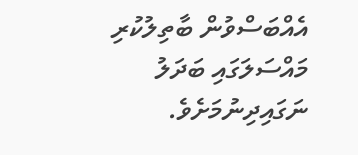އެއްބަސްވުން ބާތިލުކުރި މައްސަލަގައި ބަދަލު ނަގައިދިނުމަށެވެ.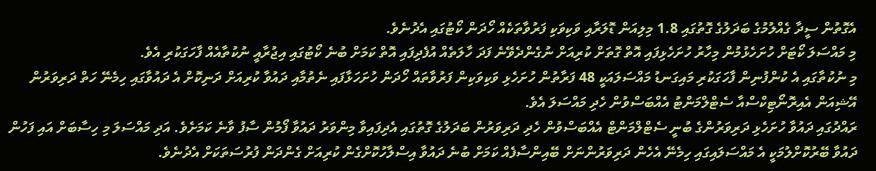އެގޮތުން ސީދާ ގެއްލުމުގެ ބަދަލުގެ ގޮތުގައި 1.8 މިލިއަން ޑޮލަރާއި ވަކިވަކި ފަރުވާތަކެއް ހޯދަން ކޯޓުގައި އެދުނެވެ.
މި މައްސަލަ ކޯޓަށް ހުށަހެޅުމުން މިހާރު ހުށަހެޅިފައި އޮތް ގޮތަށް ކުރިއަށް ނުގެންދެވޭނެ ފަދަ ހާލަތެއް އުފެދިފައި އޮތް ކަމަށް ބުނެ ކޯޓުގައި އިޖުރާއީ ނުކުތާއެއް ފާހަގަކުރި އެވެ.
މި ނުކުތާގައި އެ ކުންފުނިން ފާހަގަކުރި މައިގަނޑު މައްސަލައަކީ 48 ފަރާތުން ހުށަހެޅި ވަކިވަކިން ފަރުވާތައް ހޯދަން ހުށަހަޅާފައި ނެތުމާއި ދައުވާ ކުރިއަށް ދަނިކޮށް އެ ދައުވާގައި ހިމެނޭ ހަތް ދަރިވަރުން އޭޝިއަން އެއިރޮނޯޓިކްސްއާ ސެޓްލްމަންޓު އެއްބަސްވުން ހެދި މައްސަލަ އެވެ.
ރައްދުގައި ދައުވާ ހުށަހެޅި ދަރިވަރުންގެ ބުނީ ސެޓްލްމަންޓް އެއްބަސްވުން ހެދި ދަރިވަރުން ބަދަލުގެ ގޮތުގައި އެދިފައިވާ މިންވަރު ދައުވާ ފޯމުން ސާފު ވާނެ ކަމަށެވެ. އަދި މައްސަލަ މި ހިސާބަށް އައި ފަހުން ދައުވާ ބޭރުކޮށްލުމަކީ އެ މައްސަލައިގައި ހިމެނޭ އެހެން ދަރިވަރުންނަށް ބޭއިންސާފެއް ކަމަށް ބުނެ ދައުވާ އިސްލާހުކޮށްގެން ކުރިއަށް ގެންދަން ފުރުސަތަކަށް އެދުނެވެ.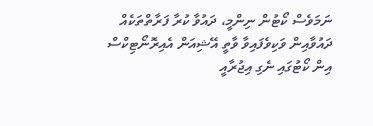ނަމަވެސް ކޯޓުން ނިންމީ، ދައުވާ ކުރާ ފަރާތްތަކެއް ދައުވާއިން ވަކިވެފައިވާ ވާތީ އޭޝިއަން އެއިރޮނޯޓިކްސް އިން ކޯޓުގައި ނެގި އިޖުރާއީ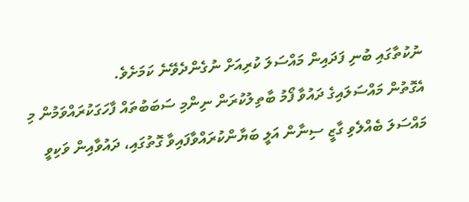ނުކުތާގައި ބުނި ފަދައިން މައްސަލަ ކުރިއަށް ނުގެންދެވޭނެ ކަމަށެވެ.
އެގޮތުން މައްސަލައިގެ ދައުވާ ފޯމު ބާތިލުކުރަން ނިންމި ސަބަބުތައް ފާހަގަކުރައްވަމުން މި މައްސަލަ ބެއްލެވި ގާޒީ ސިނާން އަލީ ބަޔާންކުރައްވާފައިވާ ގޮތުގައި، ދައުވާއިން ވަކިވީ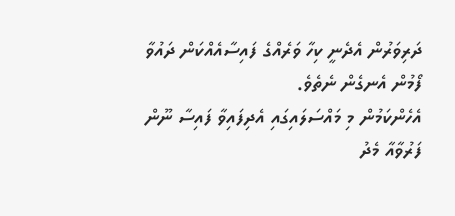ދަރިވަރުން އެދެނީ ކިހާ ވަރެއްގެ ފައިސާއެއްކަން ދައުވާ ފޯމުން އެނގެން ނެތެވެ.
އެހެންކަމުން މި މައްސަލައިގައި އެދިފައިވާ ފައިސާ ނޫން ފަރުވާއާ މެދު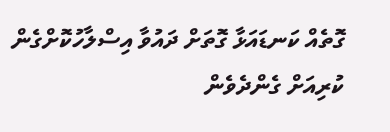ގޮތެއް ކަނޑައަޅާ ގޮތަށް ދައުވާ އިސްލާހުކޮށްގެން ކުރިއަށް ގެންދެވެން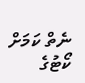ނެތް ކަމަށް ކޯޓުގެ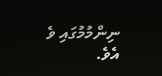ނިންމުމުގައި ވެ އެވެ.